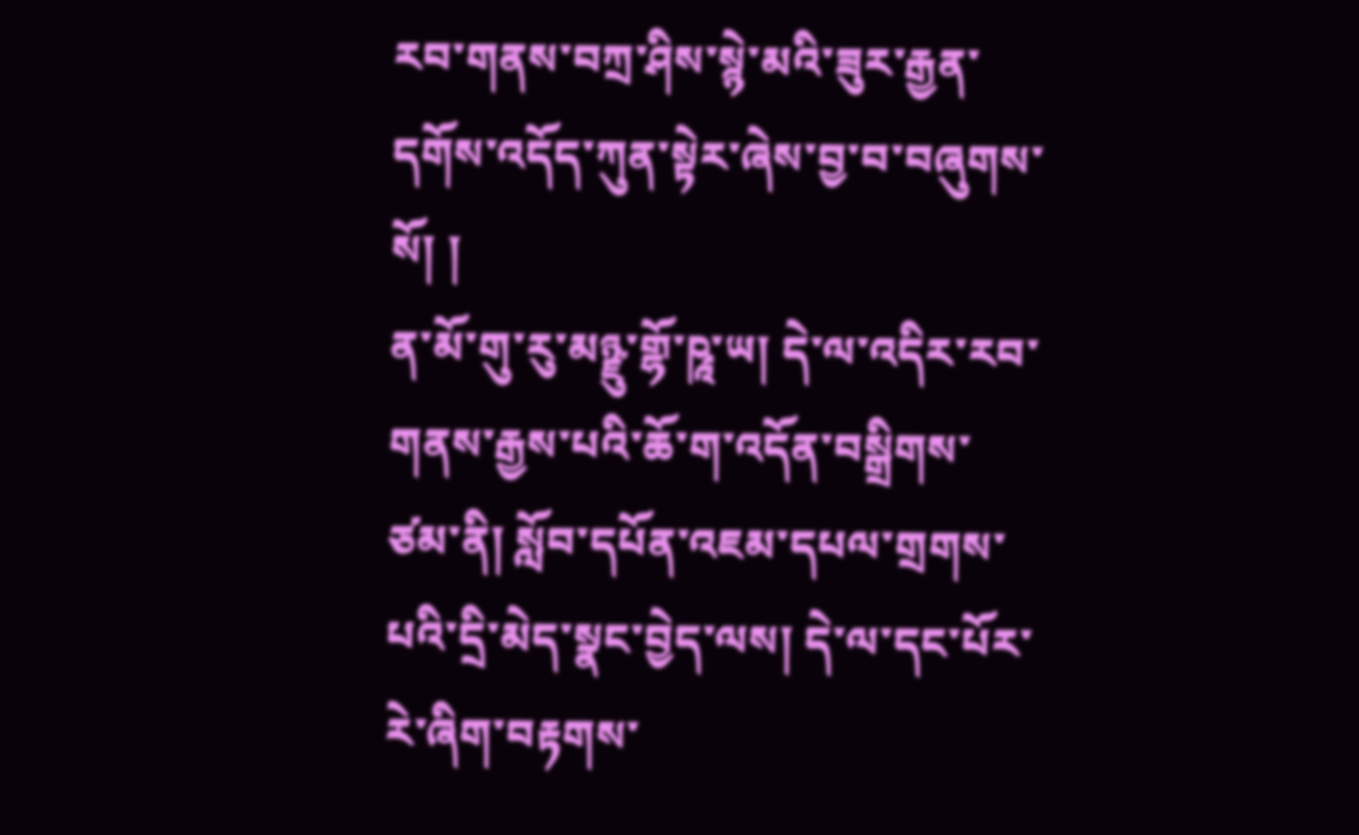རབ་གནས་བཀྲ་ཤིས་སྙེ་མའི་ཟུར་རྒྱན་དགོས་འདོད་ཀུན་སྟེར་ཞེས་བྱ་བ་བཞུགས་སོ། །
ན་མོ་གུ་རུ་མཉྫུ་གྷོ་ཥཱ་ཡ། དེ་ལ་འདིར་རབ་གནས་རྒྱས་པའི་ཆོ་ག་འདོན་བསྒྲིགས་ཙམ་ནི། སློབ་དཔོན་འཇམ་དཔལ་གྲགས་པའི་དྲི་མེད་སྣང་བྱེད་ལས། དེ་ལ་དང་པོར་རེ་ཞིག་བརྟགས་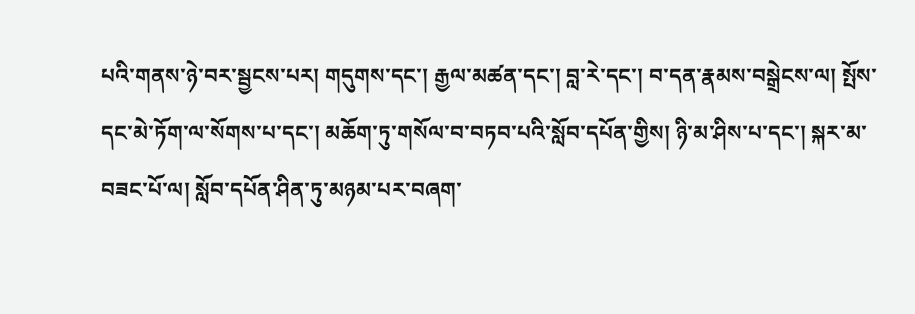པའི་གནས་ཉེ་བར་སྦྱངས་པར། གདུགས་དང་། རྒྱལ་མཚན་དང་། བླ་རེ་དང་། བ་དན་རྣམས་བསྒྲེངས་ལ། སྤོས་དང་མེ་ཏོག་ལ་སོགས་པ་དང་། མཆོག་ཏུ་གསོལ་བ་བཏབ་པའི་སློབ་དཔོན་གྱིས། ཉི་མ་ཤིས་པ་དང་། སྐར་མ་བཟང་པོ་ལ། སློབ་དཔོན་ཤིན་ཏུ་མཉམ་པར་བཞག་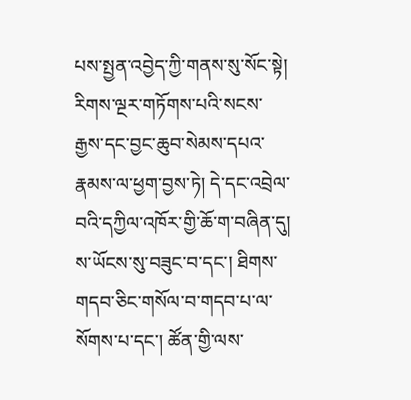པས་སྤྱན་འབྱེད་ཀྱི་གནས་སུ་སོང་སྟེ། རིགས་ལྔར་གཏོགས་པའི་སངས་རྒྱས་དང་བྱང་ཆུབ་སེམས་དཔའ་རྣམས་ལ་ཕྱག་བྱས་ཏེ། དེ་དང་འབྲེལ་བའི་དཀྱིལ་འཁོར་གྱི་ཆོ་ག་བཞིན་དུ། ས་ཡོངས་སུ་བཟུང་བ་དང་། ཐིགས་གདབ་ཅིང་གསོལ་བ་གདབ་པ་ལ་སོགས་པ་དང་། ཚོན་གྱི་ལས་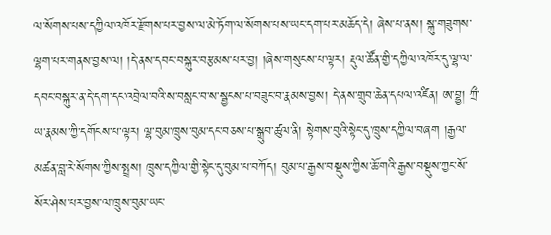ལ་སོགས་པས་དཀྱིལ་འཁོར་རྫོགས་པར་བྱས་ལ་མེ་ཏོག་ལ་སོགས་པས་ཡང་དག་པར་མཆོད་དེ། ཞེས་པ་ནས། སྐུ་གཟུགས་ལྷག་པར་གནས་བྱས་ལ། །དེ་ནས་དབང་བསྐུར་བརྩམས་པར་བྱ། །ཞེས་གསུངས་པ་ལྟར། རྡུལ་ཚོན་གྱི་དཀྱིལ་འཁོར་དུ་ལྷ་ལ་དབང་བསྐུར་ན་དེ་དག་དང་འབྲེལ་བའི་ས་བསླང་བ་ས་སྦྱངས་པ་བཟུང་བ་རྣམས་བྱས། དེ་ནས་གྲུབ་ཆེན་དཔལ་འཛིན། ཨ་བྷྱ། ཀྲྀ་ཡ་རྣམས་ཀྱི་དགོངས་པ་ལྟར། ལྷ་བུམ་ཁྲུས་བུམ་དང་བཅས་པ་སྒྲུབ་ཚུལ་ནི། སྟེགས་བུའི་སྟེང་དུ་ཁྲུས་དཀྱིལ་བཞག །རྒྱལ་མཚན་བླ་རེ་སོགས་ཀྱིས་སྤྲས། ཁྲུས་དཀྱིལ་གྱི་སྟེང་དུ་བུམ་པ་བཀོད། བུམ་པ་རྒྱས་བསྡུས་ཀྱིས་ཆོ་གའི་རྒྱས་བསྡུས་ཀྱང་སོ་སོར་ཤེས་པར་བྱས་ལ་ཁྲུས་བུམ་ཡང་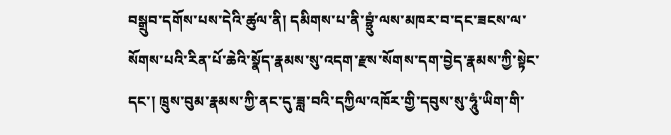བསྒྲུབ་དགོས་པས་དེའི་ཚུལ་ནི། དམིགས་པ་ནི་བྷྲུཾ་ལས་མཁར་བ་དང་ཟངས་ལ་སོགས་པའི་རིན་པོ་ཆེའི་སྣོད་རྣམས་སུ་འདག་རྫས་སོགས་དག་བྱེད་རྣམས་ཀྱི་སྟེང་དང་། ཁྲུས་བུམ་རྣམས་ཀྱི་ནང་དུ་ཟླ་བའི་དཀྱིལ་འཁོར་གྱི་དབུས་སུ་ཧཱུཾ་ཡིག་གི་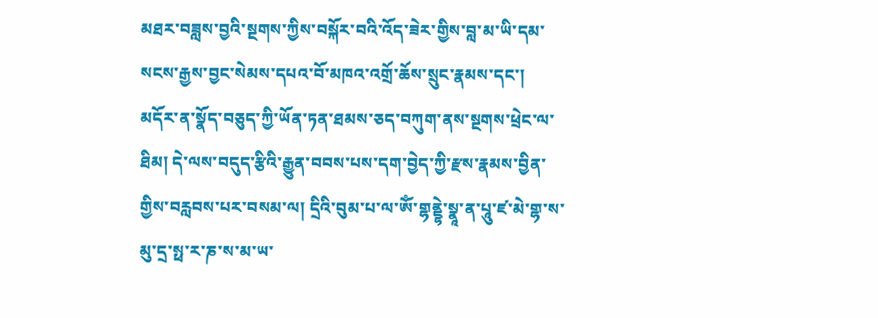མཐར་བཟླས་བྱའི་སྔགས་ཀྱིས་བསྐོར་བའི་འོད་ཟེར་གྱིས་བླ་མ་ཡི་དམ་སངས་རྒྱས་བྱང་སེམས་དཔའ་བོ་མཁའ་འགྲོ་ཆོས་སྲུང་རྣམས་དང་། མདོར་ན་སྣོད་བཅུད་ཀྱི་ཡོན་ཏན་ཐམས་ཅད་བཀུག་ནས་སྔགས་ཕྲེང་ལ་ཐིམ། དེ་ལས་བདུད་རྩིའི་རྒྱུན་བབས་པས་དག་བྱེད་ཀྱི་རྫས་རྣམས་བྱིན་གྱིས་བརླབས་པར་བསམ་ལ། དྲིའི་བུམ་པ་ལ་ཨོཾ་གྷནྡྷེ་སྣཱ་ན་པཱུ་ཛ་མེ་གྷ་ས་མུ་དྲ་སྥ་ར་ཎ་ས་མ་ཡ་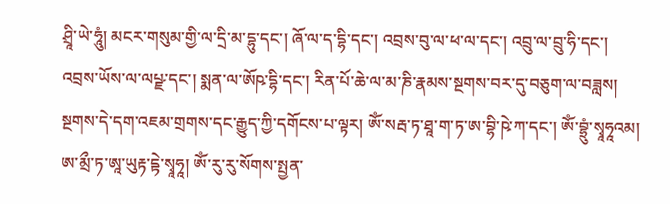ཤྲཱི་ཡེ་ཧཱུཾ། མངར་གསུམ་གྱི་ལ་དྲི་མ་དྷུ་དང་། ཞོ་ལ་ད་དྷི་དང་། འབྲས་བུ་ལ་ཕ་ལ་དང་། འབྲུ་ལ་བྲུ་ཧི་དང་། འབྲས་ཡོས་ལ་ལཔྫ་དང་། སྨན་ལ་ཨོཥ་དྷི་དང་། རིན་པོ་ཆེ་ལ་མ་ཎི་རྣམས་སྔགས་བར་དུ་བཅུག་ལ་བཟླས། སྔགས་དེ་དག་འཇམ་གྲགས་དང་རྒྱུད་ཀྱི་དགོངས་པ་ལྟར། ཨོཾ་སརྦ་ཏ་ཐཱ་ག་ཏ་ཨ་བྷི་ཥེ་ཀ་དང་། ཨོཾ་བྷྲུཾ་སྭཱཧཱའམ། ཨ་མྲྀ་ཏ་ཨཱ་ཡུརྟ་དྟེ་སྭཱཧཱ། ཨོཾ་རུ་རུ་སོགས་སྤྱན་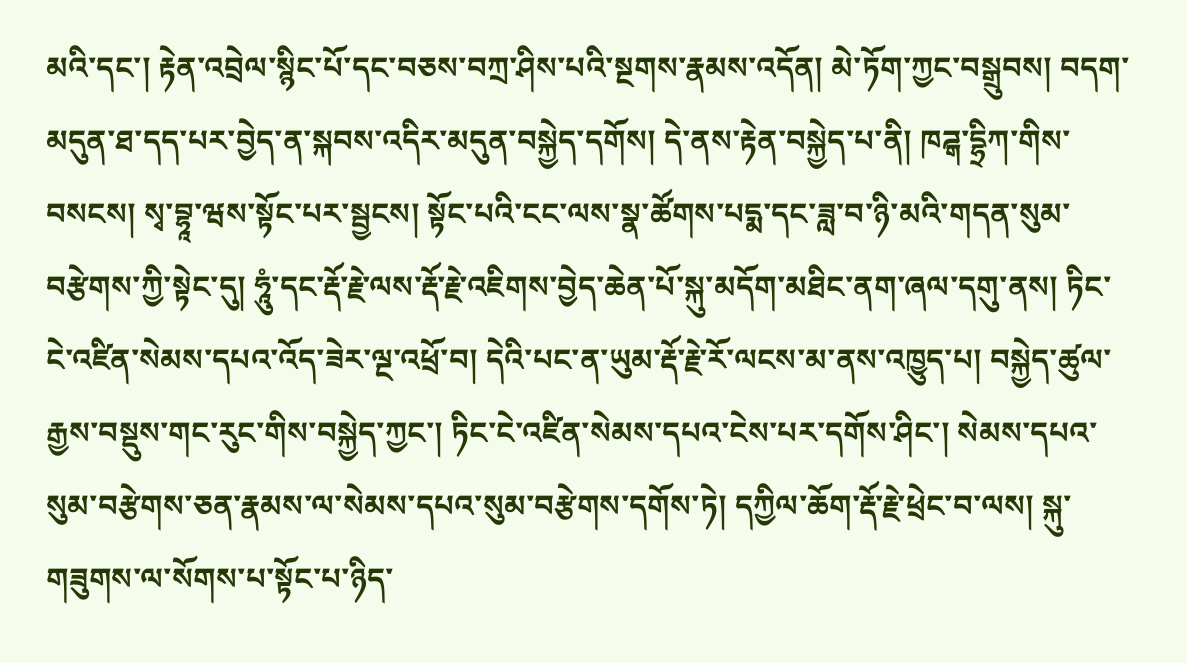མའི་དང་། རྟེན་འབྲེལ་སྙིང་པོ་དང་བཅས་བཀྲ་ཤིས་པའི་སྔགས་རྣམས་འདོན། མེ་ཏོག་ཀྱང་བསྒྲུབས། བདག་མདུན་ཐ་དད་པར་བྱེད་ན་སྐབས་འདིར་མདུན་བསྐྱེད་དགོས། དེ་ནས་རྟེན་བསྐྱེད་པ་ནི། ཁཌྒ་དྷྲིཀ་གིས་བསངས། སྭ་བྷཱ་ཝས་སྟོང་པར་སྦྱངས། སྟོང་པའི་ངང་ལས་སྣ་ཚོགས་པདྨ་དང་ཟླ་བ་ཉི་མའི་གདན་སུམ་བརྩེགས་ཀྱི་སྟེང་དུ། ཧཱུཾ་དང་རྡོ་རྗེ་ལས་རྡོ་རྗེ་འཇིགས་བྱེད་ཆེན་པོ་སྐུ་མདོག་མཐིང་ནག་ཞལ་དགུ་ནས། ཏིང་ངེ་འཛིན་སེམས་དཔའ་འོད་ཟེར་ལྔ་འཕྲོ་བ། དེའི་པང་ན་ཡུམ་རྡོ་རྗེ་རོ་ལངས་མ་ནས་འཁྱུད་པ། བསྐྱེད་ཚུལ་རྒྱས་བསྡུས་གང་རུང་གིས་བསྐྱེད་ཀྱང་། ཏིང་ངེ་འཛིན་སེམས་དཔའ་ངེས་པར་དགོས་ཤིང་། སེམས་དཔའ་སུམ་བརྩེགས་ཅན་རྣམས་ལ་སེམས་དཔའ་སུམ་བརྩེགས་དགོས་ཏེ། དཀྱིལ་ཆོག་རྡོ་རྗེ་ཕྲེང་བ་ལས། སྐུ་གཟུགས་ལ་སོགས་པ་སྟོང་པ་ཉིད་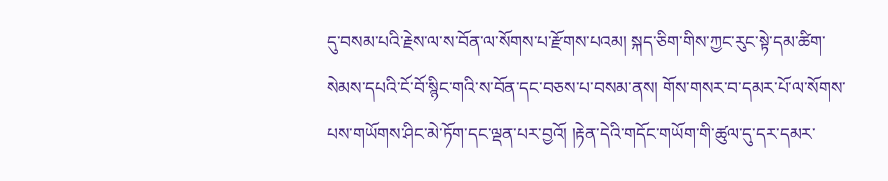དུ་བསམ་པའི་རྗེས་ལ་ས་བོན་ལ་སོགས་པ་རྫོགས་པའམ། སྐད་ཅིག་གིས་ཀྱང་རུང་སྟེ་དམ་ཚིག་སེམས་དཔའི་ངོ་བོ་སྙིང་གའི་ས་བོན་དང་བཅས་པ་བསམ་ནས། གོས་གསར་བ་དམར་པོ་ལ་སོགས་པས་གཡོགས་ཤིང་མེ་ཏོག་དང་ལྡན་པར་བྱའོ། །རྟེན་དེའི་གདོང་གཡོག་གི་ཚུལ་དུ་དར་དམར་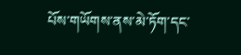པོས་གཡོགས་ནས་མེ་ཏོག་དང་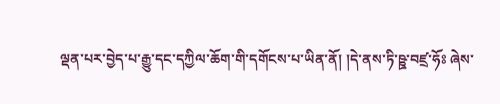ལྡན་པར་བྱེད་པ་རྒྱུ་དང་དཀྱིལ་ཆོག་གི་དགོངས་པ་ཡིན་ནོ། །དེ་ནས་ཏི་ཥྛ་བཛྲ་ཧོཿ ཞེས་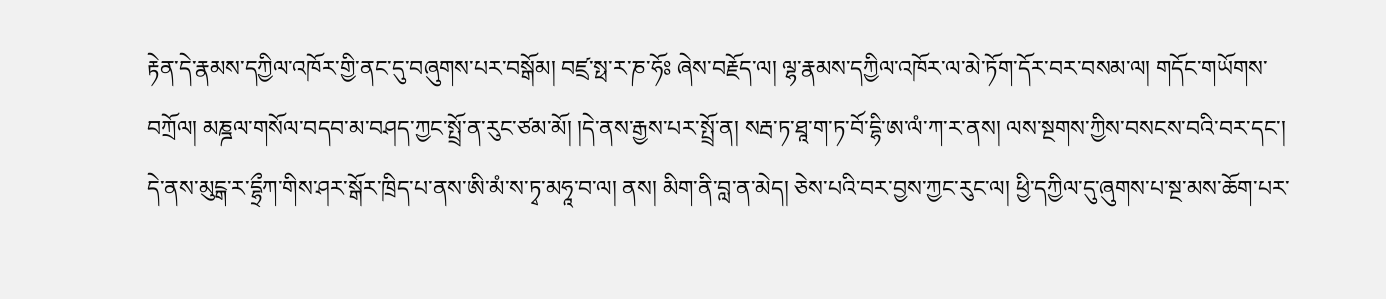རྟེན་དེ་རྣམས་དཀྱིལ་འཁོར་གྱི་ནང་དུ་བཞུགས་པར་བསྒོམ། བཛྲ་སྥ་ར་ཎ་ཧོཿ ཞེས་བརྗོད་ལ། ལྷ་རྣམས་དཀྱིལ་འཁོར་ལ་མེ་ཏོག་དོར་བར་བསམ་ལ། གདོང་གཡོགས་བཀྲོལ། མཎྜལ་གསོལ་བདབ་མ་བཤད་ཀྱང་སྤྲོ་ན་རུང་ཙམ་མོ། །དེ་ནས་རྒྱས་པར་སྤྲོ་ན། སརྦ་ཏ་ཐཱ་ག་ཏ་བོ་དྷི་ཨ་ལཾ་ཀ་ར་ནས། ལས་སྔགས་ཀྱིས་བསངས་བའི་བར་དང་། དེ་ནས་མུངྒ་ར་དྷྲྀཀ་གིས་ཤར་སྒོར་ཁྲིད་པ་ནས་ཨི་མཾ་ས་ཏྭ་མཧཱ་བ་ལ། ནས། མིག་ནི་བླ་ན་མེད། ཅེས་པའི་བར་བྱས་ཀྱང་རུང་ལ། ཕྱི་དཀྱིལ་དུ་ཞུགས་པ་སྔ་མས་ཆོག་པར་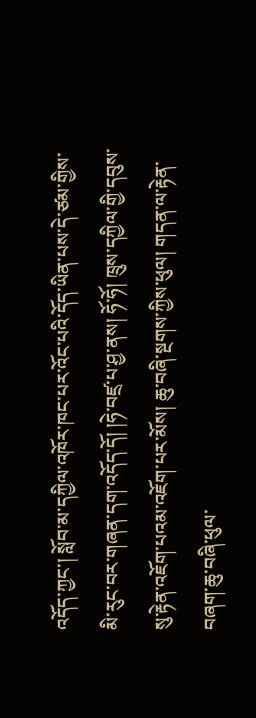འདོད་ཀྱང་། སློབ་མ་དཀྱིལ་འཁོར་ཁང་པར་འོང་པའི་དོད་ཡིན་པས་དེ་ཙམ་གྱིས་མི་རུང་བར་གཞན་དག་འདོད་དོ། །ཧེ་བཛྲ་པ་ཤྱ་ནས། ཧོ་ཧོ། ཁྲུས་དཀྱིལ་གྱི་དབུས་སུ་རྟེན་འཇོག་པའམ་འཇོག་པར་མོས། ཆུ་བཞི་སྔགས་ཀྱིས་ཕུལ། གདན་ལ་རྟེན་བཞག་ཆུ་བཞི་ཕུལ་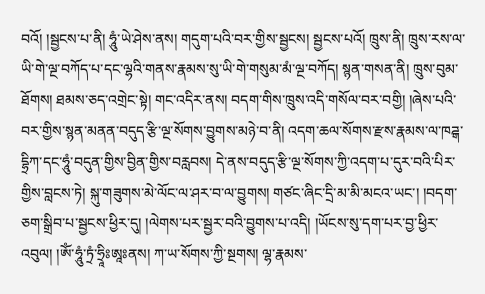བའོ། །སྦྱངས་པ་ནི། ཧཱུཾ་ཡེ་ཤེས་ནས། གདུག་པའི་བར་གྱིས་སྦྱངས། སྦྱངས་པའོ། ཁྲུས་ནི། ཁྲུས་རས་ལ་ཡི་གེ་ལྔ་བཀོད་པ་དང་ལྷའི་གནས་རྣམས་སུ་ཡི་གེ་གསུམ་མཾ་ལྔ་བཀོད། སྙན་གསན་ནི། ཁྲུས་བུམ་ཐོགས། ཐམས་ཅད་འགྲེང་སྟེ། གང་འདིར་ནས། བདག་གིས་ཁྲུས་འདི་གསོལ་བར་བགྱི། །ཞེས་པའི་བར་གྱིས་སྙན་མནན་བདུད་རྩི་ལྔ་སོགས་བྱུགས་མཉེ་བ་ནི། འདག་ཆལ་སོགས་རྫས་རྣམས་ལ་ཁཌྒ་དྷྲིཀ་དང་ཧཱུཾ་བདུན་གྱིས་བྱིན་གྱིས་བརླབས། དེ་ནས་བདུད་རྩི་ལྔ་སོགས་ཀྱི་འདག་པ་དུར་བའི་པིར་གྱིས་བླངས་ཏེ། སྐུ་གཟུགས་མེ་ལོང་ལ་ཤར་བ་ལ་བྱུགས། གཙང་ཞིང་དྲི་མ་མི་མངའ་ཡང་། །བདག་ཅག་སྒྲིབ་པ་སྦྱངས་ཕྱིར་དུ། །ལེགས་པར་སྦྱར་བའི་བྱུགས་པ་འདི། །ཡོངས་སུ་དག་པར་བྱ་ཕྱིར་འབུལ། །ཨོཾ་ཧཱུཾ་ཏྲཾ་ཧྲཱིཿཨཱཿནས། ཀ་ཡ་སོགས་ཀྱི་སྔགས། ལྷ་རྣམས་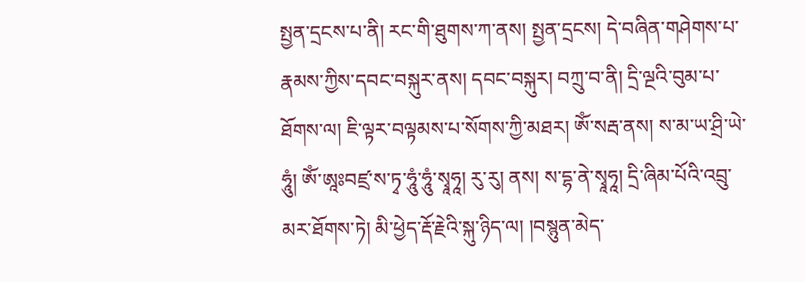སྤྱན་དྲངས་པ་ནི། རང་གི་ཐུགས་ཀ་ནས། སྤྱན་དྲངས། དེ་བཞིན་གཤེགས་པ་རྣམས་ཀྱིས་དབང་བསྐུར་ནས། དབང་བསྐུར། བཀྲུ་བ་ནི། དྲི་ལྔའི་བུམ་པ་ཐོགས་ལ། ཇི་ལྟར་བལྟམས་པ་སོགས་ཀྱི་མཐར། ཨོཾ་སརྦ་ནས། ས་མ་ཡ་ཤྲི་ཡེ་ཧཱུཾ། ཨོཾ་ཨཱཿབཛྲ་ས་ཏྭ་ཧཱུཾ་ཧཱུཾ་སྭཱཧཱ། རུ་རུ། ནས། ས་དྷ་ནེ་སྭཱཧཱ། དྲི་ཞིམ་པོའི་འབྲུ་མར་ཐོགས་ཏེ། མི་ཕྱེད་རྡོ་རྗེའི་སྐུ་ཉིད་ལ། །བསྙུན་མེད་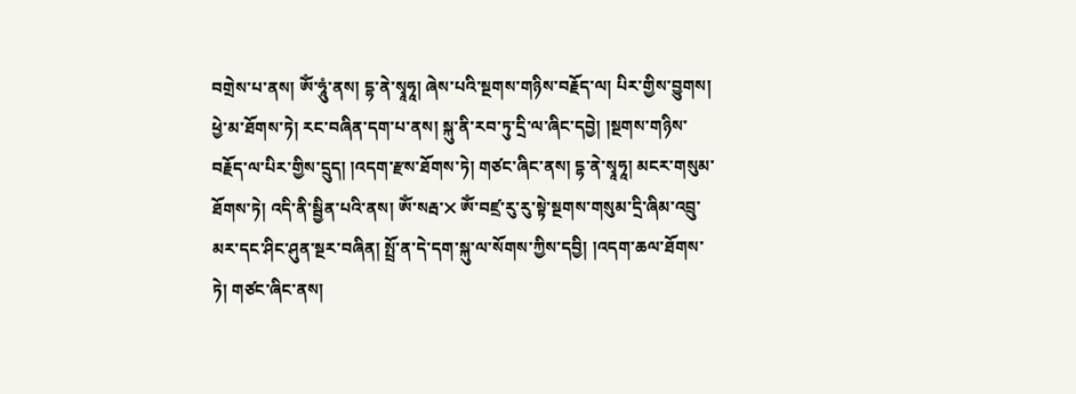བགྲེས་པ་ནས། ཨོཾ་ཧཱུཾ་ནས། དྷ་ནེ་སྭཱཧཱ། ཞེས་པའི་སྔགས་གཉིས་བརྗོད་ལ། པིར་གྱིས་བྱུགས། ཕྱེ་མ་ཐོགས་ཏེ། རང་བཞིན་དག་པ་ནས། སྐུ་ནི་རབ་ཏུ་དྲི་ལ་ཞིང་དབྱེ། །སྔགས་གཉིས་བརྗོད་ལ་པིར་གྱིས་དྲུད། །འདག་རྫས་ཐོགས་ཏེ། གཙང་ཞིང་ནས། དྷ་ནེ་སྭཱཧཱ། མངར་གསུམ་ཐོགས་ཏེ། འདི་ནི་སྦྱིན་པའི་ནས། ཨོཾ་སརྦ་྾ ཨོཾ་བཛྲ་རུ་རུ་སྟེ་སྔགས་གསུམ་དྲི་ཞིམ་འབྲུ་མར་དང་ཤིང་ཤུན་སྔར་བཞིན། སྤྲོ་ན་དེ་དག་སྐུ་ལ་སོགས་ཀྱིས་དབྱི། །འདག་ཆལ་ཐོགས་ཏེ། གཙང་ཞིང་ནས།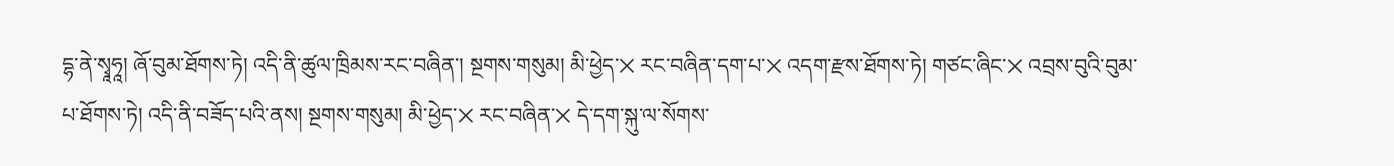དྷ་ནེ་སྭཱཧཱ། ཞོ་བུམ་ཐོགས་ཏེ། འདི་ནི་ཚུལ་ཁྲིམས་རང་བཞིན་། སྔགས་གསུམ། མི་ཕྱེད་྾ རང་བཞིན་དག་པ་྾ འདག་རྫས་ཐོགས་ཏེ། གཙང་ཞིང་྾ འབྲས་བུའི་བུམ་པ་ཐོགས་ཏེ། འདི་ནི་བཟོད་པའི་ནས། སྔགས་གསུམ། མི་ཕྱེད་྾ རང་བཞིན་྾ དེ་དག་སྐུ་ལ་སོགས་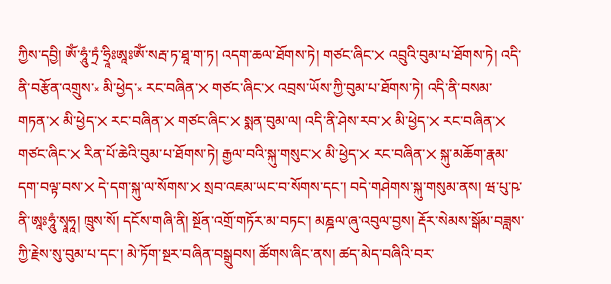ཀྱིས་དབྱི། ཨོཾ་ཧཱུཾ་ཏྲཾ་ཧྲཱིཿཨཱཿཨོཾ་སརྦ་ཏ་ཐཱ་ག་ཏ། འདག་ཆལ་ཐོགས་ཏེ། གཙང་ཞིང་྾ འབྲུའི་བུམ་པ་ཐོགས་ཏེ། འདི་ནི་བརྩོན་འགྲུས་༝ མི་ཕྱེད་༝ རང་བཞིན་྾ གཙང་ཞིང་྾ འབྲས་ཡོས་ཀྱི་བུམ་པ་ཐོགས་ཏེ། འདི་ནི་བསམ་གཏན་྾ མི་ཕྱེད་྾ རང་བཞིན་྾ གཙང་ཞིང་྾ སྨན་བུམ་ལ། འདི་ནི་ཤེས་རབ་྾ མི་ཕྱེད་྾ རང་བཞིན་྾ གཙང་ཞིང་྾ རིན་པོ་ཆེའི་བུམ་པ་ཐོགས་ཏེ། རྒྱལ་བའི་སྐུ་གསུང་྾ མི་ཕྱེད་྾ རང་བཞིན་྾ སྐུ་མཆོག་རྣམ་དག་བལྟ་བས་྾ དེ་དག་སྐུ་ལ་སོགས་྾ སྲབ་འཇམ་ཡང་བ་སོགས་དང་། བདེ་གཤེགས་སྐུ་གསུམ་ནས། ཝ་པུ་ཥ་ནི་ཨཱཿཧཱུཾ་སྭཱཧཱ། ཁྲུས་སོ། དངོས་གཞི་ནི། སྔོན་འགྲོ་གཏོར་མ་བཏང་། མཎྜལ་ཞུ་འབུལ་བྱས། རྡོར་སེམས་སྒོམ་བཟླས་ཀྱི་རྗེས་སུ་བུམ་པ་དང་། མེ་ཏོག་སྔར་བཞིན་བསྒྲུབས། ཚོགས་ཞིང་ནས། ཚད་མེད་བཞིའི་བར་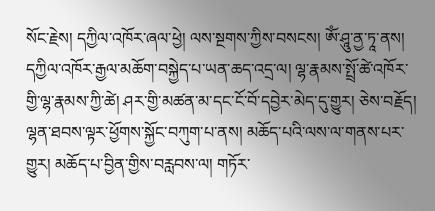སོང་རྗེས། དཀྱིལ་འཁོར་ཞལ་ཕྱེ། ལས་སྔགས་ཀྱིས་བསངས། ཨོཾ་ཤཱུ་ནྱ་ཏཱ་ནས། དཀྱིལ་འཁོར་རྒྱལ་མཆོག་བསྐྱེད་པ་ཡན་ཆད་འདྲ་ལ། ལྷ་རྣམས་སྤྲོ་ཚེ་འཁོར་གྱི་ལྷ་རྣམས་ཀྱི་ཚེ། ཤར་གྱི་མཚན་མ་དང་ངོ་བོ་དབྱེར་མེད་དུ་གྱུར། ཅེས་བརྗོད། ལྷན་ཐབས་ལྟར་ཕྱོགས་སྐྱོང་བཀུག་པ་ནས། མཆོད་པའི་ལས་ལ་གནས་པར་གྱུར། མཆོད་པ་བྱིན་གྱིས་བརླབས་ལ། གཏོར་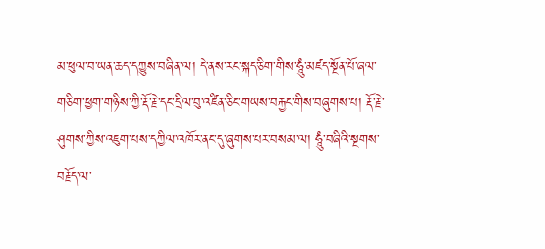མ་ཕུལ་བ་ཡན་ཆད་དཀྱུས་བཞིན་ལ། དེ་ནས་རང་སྐད་ཅིག་གིས་ཧཱུཾ་མཛད་སྔོན་པོ་ཞལ་གཅིག་ཕྱག་གཉིས་ཀྱི་རྡོ་རྗེ་དང་དྲིལ་བུ་འཛིན་ཅིང་གཡས་བརྐྱང་གིས་བཞུགས་པ། རྡོ་རྗེ་ཤུགས་ཀྱིས་འཇུག་པས་དཀྱིལ་འཁོར་ནང་དུ་ཞུགས་པར་བསམ་ལ། ཧཱུཾ་བཞིའི་སྔགས་བརྗོད་ལ་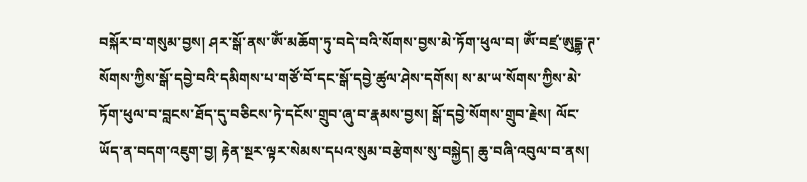བསྐོར་བ་གསུམ་བྱས། ཤར་སྒོ་ནས་ཨོཾ་མཆོག་ཏུ་བདེ་བའི་སོགས་བྱས་མེ་ཏོག་ཕུལ་བ། ཨོཾ་བཛྲ་ཨུངྒྷ་ཊ་སོགས་ཀྱིས་སྒོ་དབྱེ་བའི་དམིགས་པ་གཙོ་བོ་དང་སྒོ་དབྱེ་ཚུལ་ཤེས་དགོས། ས་མ་ཡ་སོགས་ཀྱིས་མེ་ཏོག་ཕུལ་བ་བླངས་ཐོད་དུ་བཅིངས་ཏེ་དངོས་གྲུབ་ཞུ་བ་རྣམས་བྱས། སྒོ་དབྱེ་སོགས་གྲུབ་རྗེས། ལོང་ཡོད་ན་བདག་འཇུག་བྱ། རྟེན་སྔར་ལྟར་སེམས་དཔའ་སུམ་བརྩེགས་སུ་བསྐྱེད། ཆུ་བཞི་འབུལ་བ་ནས།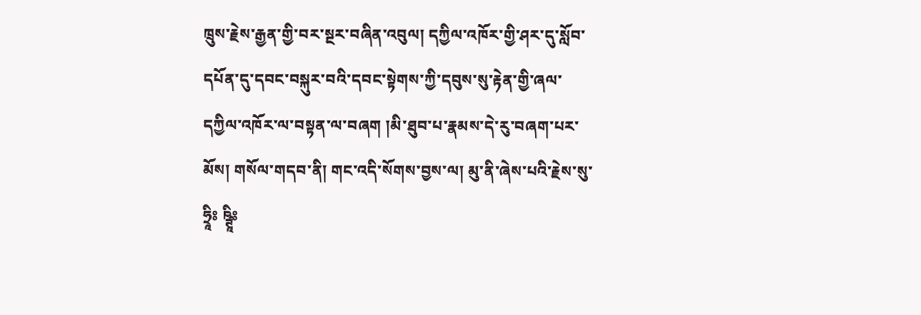ཁྲུས་རྗེས་རྒྱན་གྱི་བར་སྔར་བཞིན་འབུལ། དཀྱིལ་འཁོར་གྱི་ཤར་དུ་སློབ་དཔོན་དུ་དབང་བསྐུར་བའི་དབང་སྟེགས་ཀྱི་དབུས་སུ་རྟེན་གྱི་ཞལ་དཀྱིལ་འཁོར་ལ་བསྟན་ལ་བཞག །མི་ཐུབ་པ་རྣམས་དེ་རུ་བཞག་པར་མོས། གསོལ་གདབ་ནི། གང་འདི་སོགས་བྱས་ལ། མུ་ནི་ཞེས་པའི་རྗེས་སུ་ཧྲཱིཿ ཥྚཱིཿ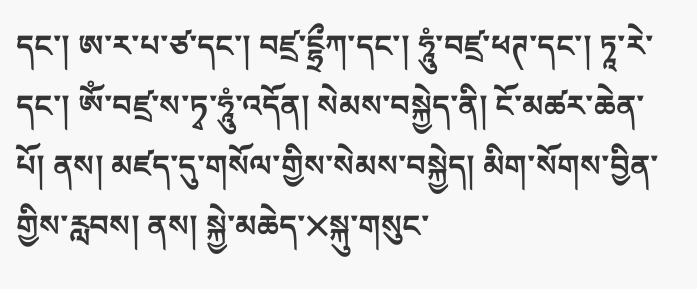དང་། ཨ་ར་པ་ཙ་དང་། བཛྲ་ངྷྲྀཀ་དང་། ཧཱུཾ་བཛྲ་ཕཊ་དང་། ཏཱ་རེ་དང་། ཨོཾ་བཛྲ་ས་ཏྭ་ཧཱུཾ་འདོན། སེམས་བསྐྱེད་ནི། ངོ་མཚར་ཆེན་པོ། ནས། མཛད་དུ་གསོལ་གྱིས་སེམས་བསྐྱེད། མིག་སོགས་བྱིན་གྱིས་རླབས། ནས། སྐྱེ་མཆེད་྾སྐུ་གསུང་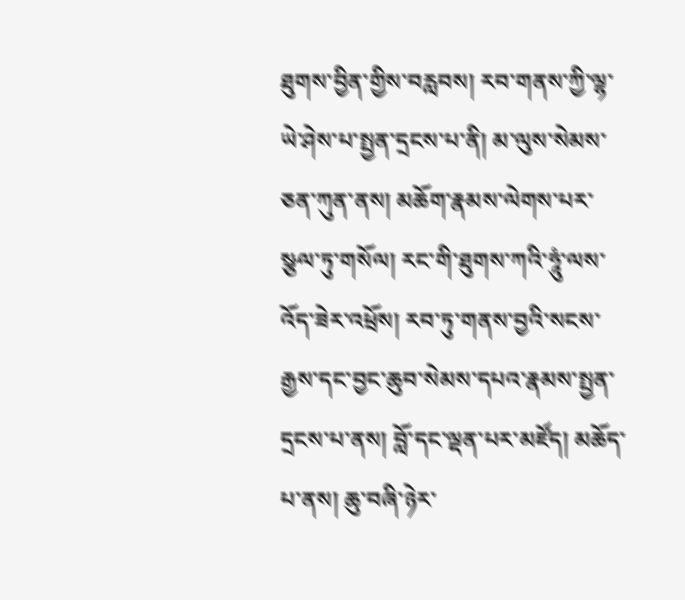ཐུགས་བྱིན་གྱིས་བརླབས། རབ་གནས་ཀྱི་ལྷ་ཡེ་ཤེས་པ་སྤྱན་དྲངས་པ་ནི། མ་ལུས་སེམས་ཅན་ཀུན་ནས། མཆོག་རྣམས་ལེགས་པར་སྩལ་ཏུ་གསོལ། རང་གི་ཐུགས་ཀའི་ཧཱུཾ་ལས་འོད་ཟེར་འཕྲོས། རབ་ཏུ་གནས་བྱའི་སངས་རྒྱས་དང་བྱང་ཆུབ་སེམས་དཔའ་རྣམས་སྤྱན་དྲངས་པ་ནས། བློ་དང་ལྡན་པར་མཛོད། མཆོད་པ་ནས། ཆུ་བཞི་ཉེར་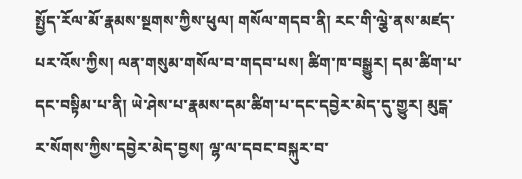སྤྱོད་རོལ་མོ་རྣམས་སྔགས་ཀྱིས་ཕུལ། གསོལ་གདབ་ནི། རང་གི་ལྕེ་ནས་མཛད་པར་འོས་ཀྱིས། ལན་གསུམ་གསོལ་བ་གདབ་པས། ཚིག་ཁ་བསྒྱུར། དམ་ཚིག་པ་དང་བསྟིམ་པ་ནི། ཡེ་ཤེས་པ་རྣམས་དམ་ཚིག་པ་དང་དབྱེར་མེད་དུ་གྱུར། མུངྒ་ར་སོགས་ཀྱིས་དབྱེར་མེད་བྱས། ལྷ་ལ་དབང་བསྐུར་བ་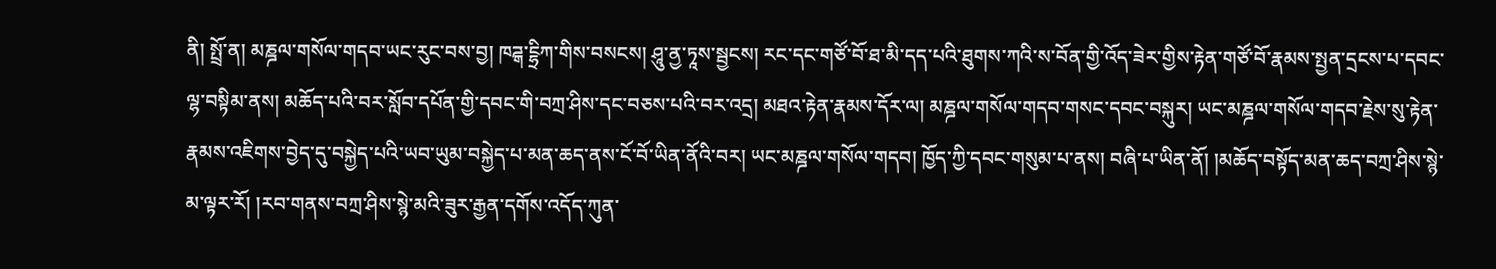ནི། སྤྲོ་ན། མཎྜལ་གསོལ་གདབ་ཡང་རུང་བས་བྱ། ཁཌྒ་ངྷྲིཀ་གིས་བསངས། ཤཱུ་ནྱ་ཏཱས་སྦྱངས། རང་དང་གཙོ་བོ་ཐ་མི་དད་པའི་ཐུགས་ཀའི་ས་བོན་གྱི་འོད་ཟེར་གྱིས་རྟེན་གཙོ་བོ་རྣམས་སྤྱན་དྲངས་པ་དབང་ལྷ་བསྟིམ་ནས། མཆོད་པའི་བར་སློབ་དཔོན་གྱི་དབང་གི་བཀྲ་ཤིས་དང་བཅས་པའི་བར་འདྲ། མཐའ་རྟེན་རྣམས་དོར་ལ། མཎྜལ་གསོལ་གདབ་གསང་དབང་བསྐུར། ཡང་མཎྜལ་གསོལ་གདབ་རྗེས་སུ་རྟེན་རྣམས་འཇིགས་བྱེད་དུ་བསྐྱེད་པའི་ཡབ་ཡུམ་བསྐྱེད་པ་མན་ཆད་ནས་ངོ་བོ་ཡིན་ནོའི་བར། ཡང་མཎྜལ་གསོལ་གདབ། ཁྱོད་ཀྱི་དབང་གསུམ་པ་ནས། བཞི་པ་ཡིན་ནོ། །མཆོད་བསྟོད་མན་ཆད་བཀྲ་ཤིས་སྙེ་མ་ལྟར་རོ། །རབ་གནས་བཀྲ་ཤིས་སྙེ་མའི་ཟུར་རྒྱན་དགོས་འདོད་ཀུན་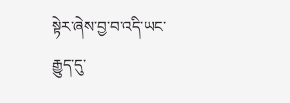སྟེར་ཞེས་བྱ་བ་འདི་ཡང་རྒྱུད་དུ་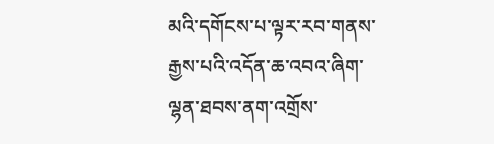མའི་དགོངས་པ་ལྟར་རབ་གནས་རྒྱས་པའི་འདོན་ཆ་འབའ་ཞིག་ལྷན་ཐབས་ནག་འགྲོས་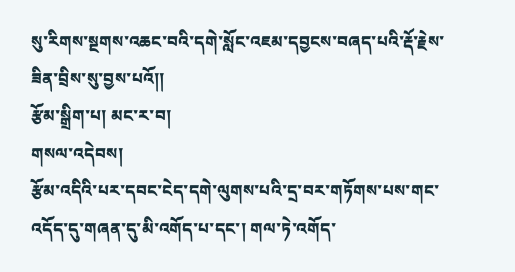སུ་རིགས་སྔགས་འཆང་བའི་དགེ་སློང་འཇམ་དབྱངས་བཞད་པའི་རྡོ་རྗེས་ཟིན་བྲིས་སུ་བྱས་པའོ།།
རྩོམ་སྒྲིག་པ། མང་ར་བ།
གསལ་འདེབས།
རྩོམ་འདིའི་པར་དབང་ངེད་དགེ་ལུགས་པའི་དྲ་བར་གཏོགས་པས་གང་འདོད་དུ་གཞན་དུ་མི་འགོད་པ་དང་། གལ་ཏེ་འགོད་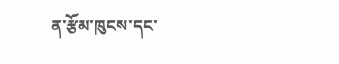ན་རྩོམ་ཁུངས་དང་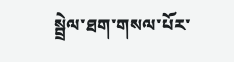སྦྲེལ་ཐག་གསལ་པོར་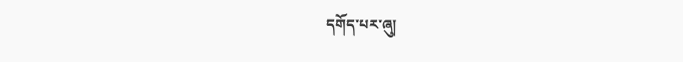དགོད་པར་ཞུ།